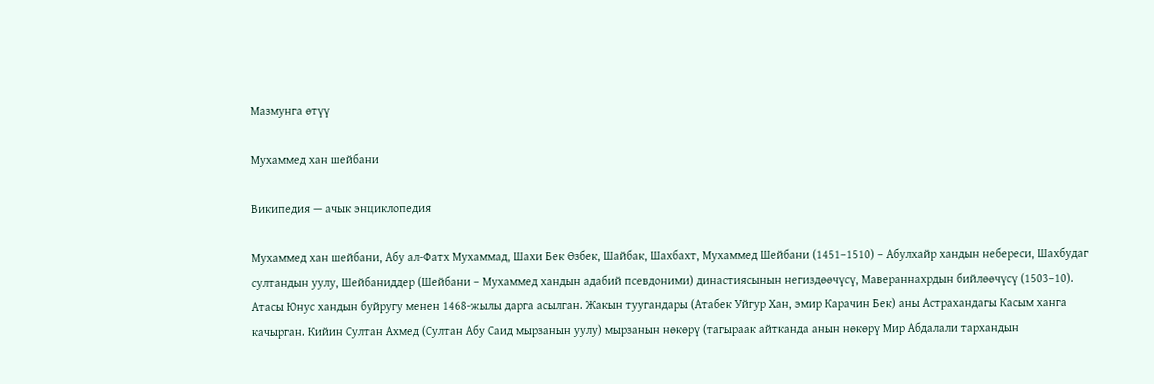Мазмунга өтүү

Мухаммед хан шейбани

Википедия — ачык энциклопедия

Мухаммед хан шейбани, Абу ал-Фатх Мухаммад, Шахи Бек Өзбек, Шайбак, Шахбахт, Мухаммед Шейбани (1451–1510) – Абулхайр хандын небереси, Шахбудаг султандын уулу, Шейбаниддер (Шейбани – Мухаммед хандын адабий псевдоними) династиясынын негиздөөчүсү, Мавераннахрдын бийлөөчүсү (1503–10). Атасы Юнус хандын буйругу менен 1468-жылы дарга асылган. Жакын туугандары (Атабек Уйгур Хан, эмир Карачин Бек) аны Астрахандагы Касым ханга качырган. Кийин Султан Ахмед (Султан Абу Саид мырзанын уулу) мырзанын нөкөрү (тагыраак айтканда анын нөкөрү Мир Абдалали тархандын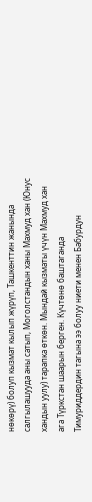нөкөрү) болуп кызмат кылып жүрүп, Ташкенттин жанында салгылашууда аны сатып, Моголстандын ханы Махмуд хан (Юнус хандын уулу) тарапка өткөн. Мындай кызматы үчүн Махмуд хан ага Түркстан шаарын берген. Күчтөнө баштаганда Тимуриддердин тагына ээ болуу ниети менен Бабурдун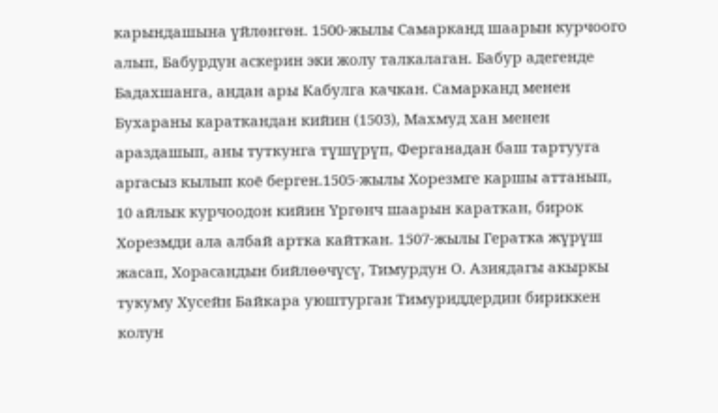карындашына үйлөнгөн. 1500-жылы Самарканд шаарын курчоого алып, Бабурдун аскерин эки жолу талкалаган. Бабур адегенде Бадахшанга, андан ары Кабулга качкан. Самарканд менен Бухараны караткандан кийин (1503), Махмуд хан менен араздашып, аны туткунга түшүрүп, Ферганадан баш тартууга аргасыз кылып коё берген.1505-жылы Хорезмге каршы аттанып, 10 айлык курчоодон кийин Үргөнч шаарын караткан, бирок Хорезмди ала албай артка кайткан. 1507-жылы Гератка жүрүш жасап, Хорасандын бийлөөчүсү, Тимурдун О. Азиядагы акыркы тукуму Хусейн Байкара уюштурган Тимуриддердин бириккен колун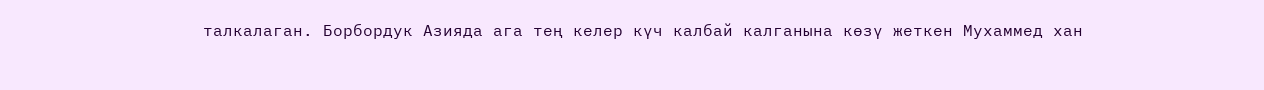талкалаган. Борбордук Азияда ага тең келер күч калбай калганына көзү жеткен Мухаммед хан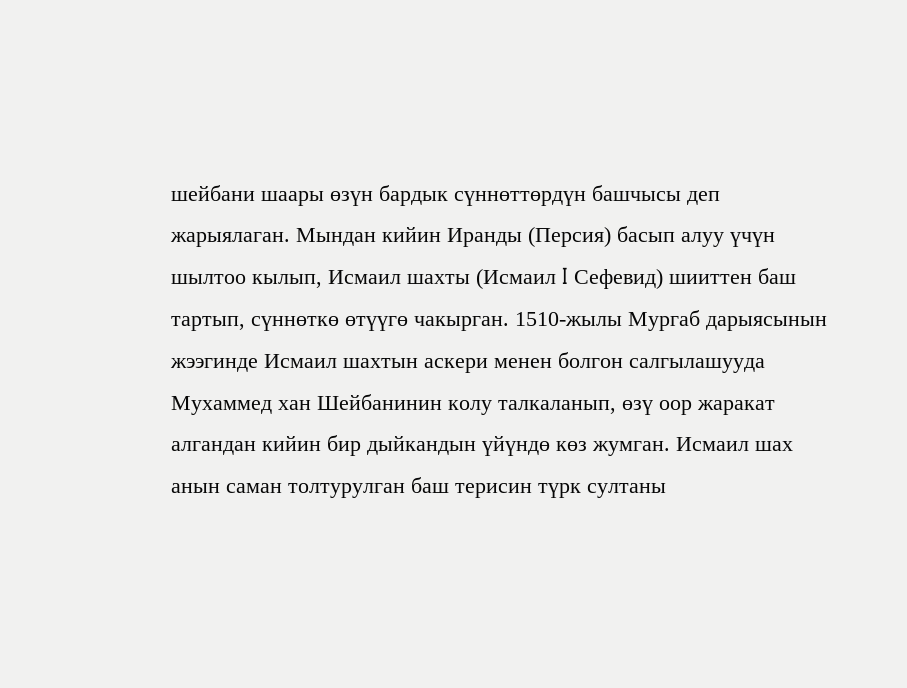шейбани шаары өзүн бардык сүннөттөрдүн башчысы деп жарыялаган. Мындан кийин Иранды (Персия) басып алуу үчүн шылтоо кылып, Исмаил шахты (Исмаил I Сефевид) шииттен баш тартып, сүннөткө өтүүгө чакырган. 1510-жылы Мургаб дарыясынын жээгинде Исмаил шахтын аскери менен болгон салгылашууда Мухаммед хан Шейбанинин колу талкаланып, өзү оор жаракат алгандан кийин бир дыйкандын үйүндө көз жумган. Исмаил шах анын саман толтурулган баш терисин түрк султаны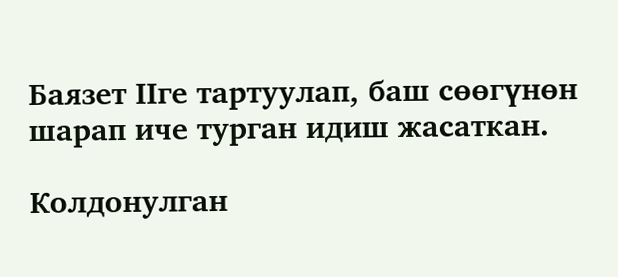Баязет IIге тартуулап, баш сөөгүнөн шарап иче турган идиш жасаткан.

Колдонулган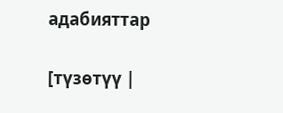адабияттар

[түзөтүү |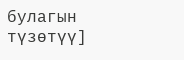булагын түзөтүү]